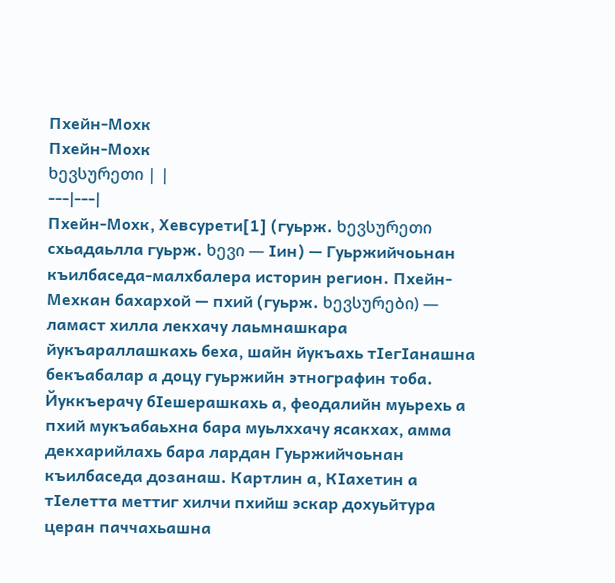Пхейн-Мохк
Пхейн-Мохк
ხევსურეთი | |
---|---|
Пхейн-Мохк, Хевсурети[1] (гуьрж. ხევსურეთი схьадаьлла гуьрж. ხევი — Iин) — Гуьржийчоьнан къилбаседа-малхбалера историн регион. Пхейн-Мехкан бахархой — пхий (гуьрж. ხევსურები) — ламаст хилла лекхачу лаьмнашкара йукъараллашкахь беха, шайн йукъахь тIегIанашна бекъабалар а доцу гуьржийн этнографин тоба. Йуккъерачу бIешерашкахь а, феодалийн муьрехь а пхий мукъабаьхна бара муьлххачу ясакхах, амма декхарийлахь бара лардан Гуьржийчоьнан къилбаседа дозанаш. Картлин а, КӀахетин а тIелетта меттиг хилчи пхийш эскар дохуьйтура церан паччахьашна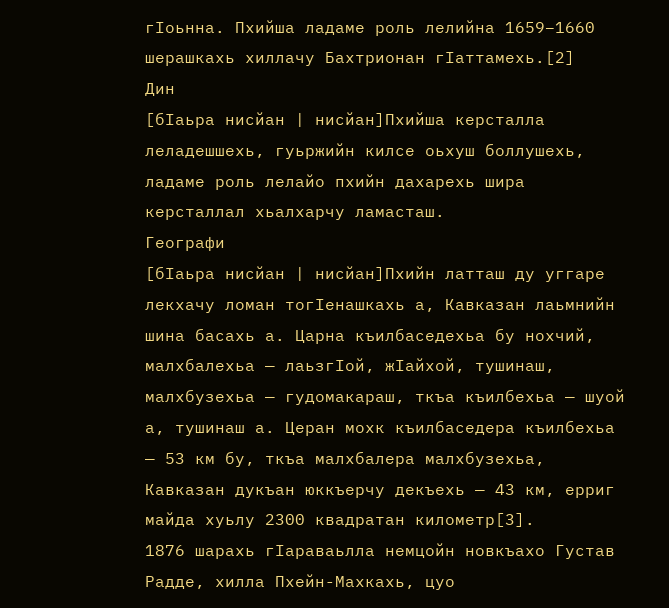гIоьнна. Пхийша ладаме роль лелийна 1659–1660 шерашкахь хиллачу Бахтрионан гIаттамехь.[2]
Дин
[бӀаьра нисйан | нисйан]Пхийша керсталла леладешшехь, гуьржийн килсе оьхуш боллушехь, ладаме роль лелайо пхийн дахарехь шира керсталлал хьалхарчу ламасташ.
Географи
[бӀаьра нисйан | нисйан]Пхийн латташ ду уггаре лекхачу ломан тогӀенашкахь а, Кавказан лаьмнийн шина басахь а. Царна къилбаседехьа бу нохчий, малхбалехьа — лаьзгӀой, жӀайхой, тушинаш, малхбузехьа — гудомакараш, ткъа къилбехьа — шуой а, тушинаш а. Церан мохк къилбаседера къилбехьа — 53 км бу, ткъа малхбалера малхбузехьа, Кавказан дукъан юккъерчу декъехь — 43 км, ерриг майда хуьлу 2300 квадратан километр[3].
1876 шарахь гӀараваьлла немцойн новкъахо Густав Радде, хилла Пхейн-Махкахь, цуо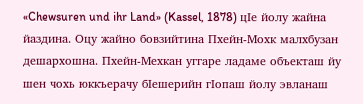«Chewsuren und ihr Land» (Kassel, 1878) цӀе йолу жайна йаздина. Оцу жайно бовзийтина Пхейн-Мохк малхбузан дешархошна. Пхейн-Мехкан уггаре ладаме объекташ йу шен чохь юккъерачу бӀешерийн гӀопаш йолу эвланаш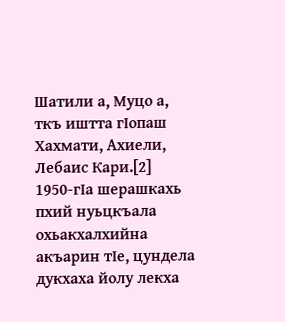Шатили а, Муцо а, ткъ иштта гӀопаш Хахмати, Ахиели, Лебаис Кари.[2]
1950-гIа шерашкахь пхий нуьцкъала охьакхалхийна акъарин тӀе, цундела дукхаха йолу лекха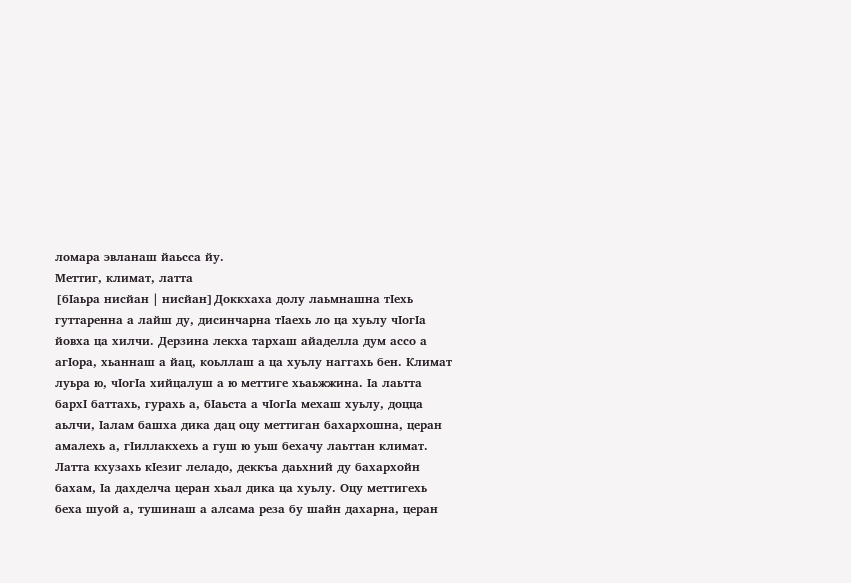ломара эвланаш йаьсса йу.
Меттиг, климат, латта
[бӀаьра нисйан | нисйан]Доккхаха долу лаьмнашна тӀехь гуттаренна а лайш ду, дисинчарна тӀаехь ло ца хуьлу чӀогӀа йовха ца хилчи. Дерзина лекха тархаш айаделла дум ассо а агӀора, хьаннаш а йац, коьллаш а ца хуьлу наггахь бен. Климат луьра ю, чӀогӀа хийцалуш а ю меттиге хьаьжжина. Ӏа лаьтта бархI баттахь, гурахь а, бӀаьста а чӀогӀа мехаш хуьлу, доцца аьлчи, Ӏалам башха дика дац оцу меттиган бахархошна, церан амалехь а, гӀиллакхехь а гуш ю уьш бехачу лаьттан климат.
Латта кхузахь кӀезиг леладо, деккъа даьхний ду бахархойн бахам, Ӏа дахделча церан хьал дика ца хуьлу. Оцу меттигехь беха шуой а, тушинаш а алсама реза бу шайн дахарна, церан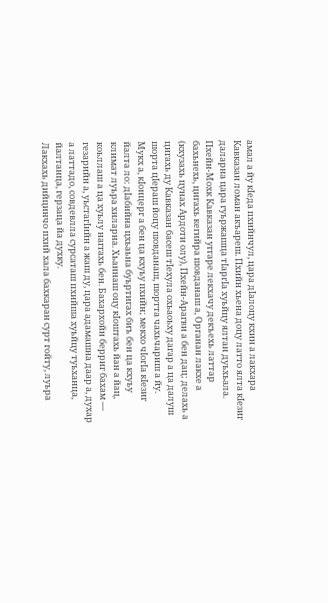амал а йу кӀеда пхийнчул, цара дӀалоцу кхин а лакхара Кавказан ломан акъареш. Пхийн хьена доцу латто ялта кӀезиг даларна цара гуьржашца тӀаргӀа хуьйцу ялтан дуьхьала.
Пхейн-Мохк Кавказан уггаре лекхачу декъехь латтар бахьнехь, цигахь кегийра шовданаш а, Органан лакхе а (кхузахь цунах Ардоти олу), Пхейн-Арагви а бен дац; делахь а цигахь ду Кавказан басеш тӀехула охьаоьху дагар а ца далуш шорта цӀераш йоцу шовданаш, шортта чахьчариш а йу.
Мукх а, кӀонцерг а бен ца кхуьу пхийн; мекхо чӀогӀа кӀезиг йалта ло: дӀабийна цхьаьна буьртигах биъ бен ца кхуьу климат луьра хиларна. Хьаннаш оцу кӀоштахь йан а йац, коьллаш а ца хуьлу наггахь бен. Бахархойн берриг бахам — гезарийн а, уьстагӀийн а жаш ду, цара адамашна даар а, духар а латтадо, совдевлла сурсаташ пхийша хуьйцу туьханца, йалтанца, герзаца йа духку.
Лакхахь дийцинчо пхий хала бахкаран сурт гойту, луьра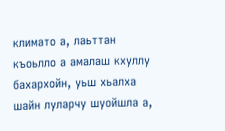климато а, лаьттан къоьлло а амалаш кхуллу бахархойн, уьш хьалха шайн луларчу шуойшла а,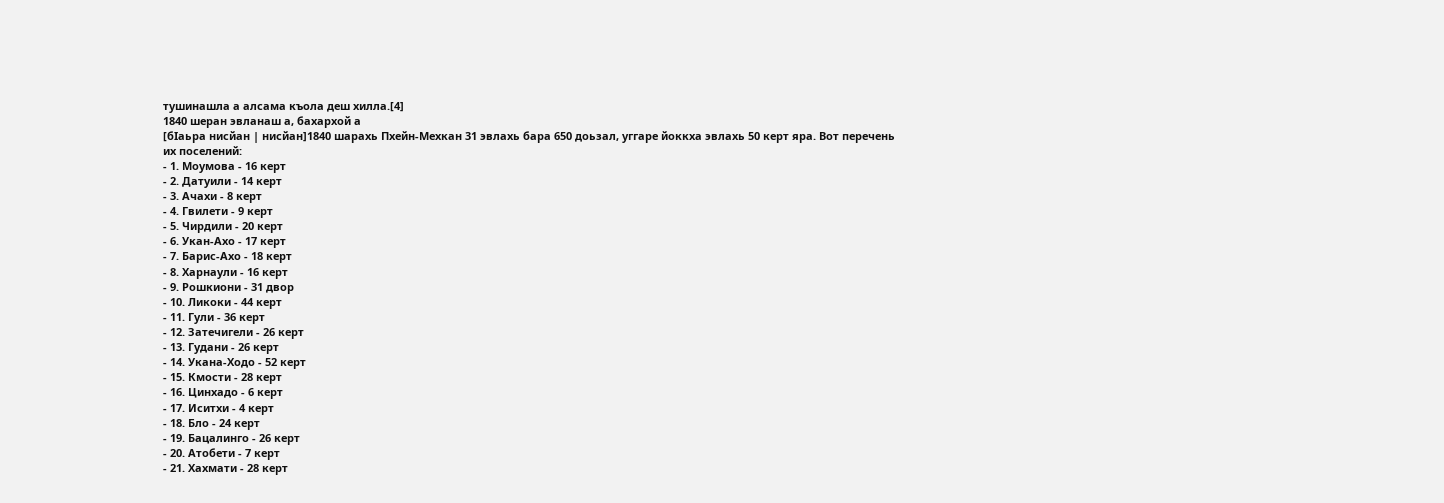тушинашла а алсама къола деш хилла.[4]
1840 шеран эвланаш а, бахархой а
[бӀаьра нисйан | нисйан]1840 шарахь Пхейн-Мехкан 31 эвлахь бара 650 доьзал, уггаре йоккха эвлахь 50 керт яра. Вот перечень их поселений:
- 1. Моумова - 16 керт
- 2. Датуили - 14 керт
- 3. Ачахи - 8 керт
- 4. Гвилети - 9 керт
- 5. Чирдили - 20 керт
- 6. Укан-Ахо - 17 керт
- 7. Барис-Ахо - 18 керт
- 8. Харнаули - 16 керт
- 9. Рошкиони - 31 двор
- 10. Ликоки - 44 керт
- 11. Гули - 36 керт
- 12. Затечигели - 26 керт
- 13. Гудани - 26 керт
- 14. Укана-Ходо - 52 керт
- 15. Кмости - 28 керт
- 16. Цинхадо - 6 керт
- 17. Иситхи - 4 керт
- 18. Бло - 24 керт
- 19. Бацалинго - 26 керт
- 20. Атобети - 7 керт
- 21. Хахмати - 28 керт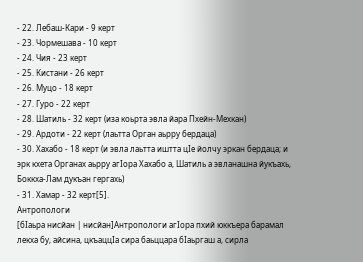- 22. Лебаш-Кари - 9 керт
- 23. Чормешава - 10 керт
- 24. Чия - 23 керт
- 25. Кистани - 26 керт
- 26. Муцо - 18 керт
- 27. Гуро - 22 керт
- 28. Шатиль - 32 керт (иза коьрта эвла йара Пхейн-Мехкан)
- 29. Ардоти - 22 керт (лаьтта Орган аьрру бердаца)
- 30. Хахабо - 18 керт (и эвла лаьтта иштта цIе йолчу эркан бердаца; и эрк кхета Органах аьрру агIора Хахабо а, Шатиль а эвланашна йукъахь, Боккха-Лам дукъан гергахь)
- 31. Хамар - 32 керт[5].
Антропологи
[бӀаьра нисйан | нисйан]Антропологи агIора пхий юккъера барамал лекха бу, айсина, цкъаццIа сира баьццара бIаьргаш а, сирла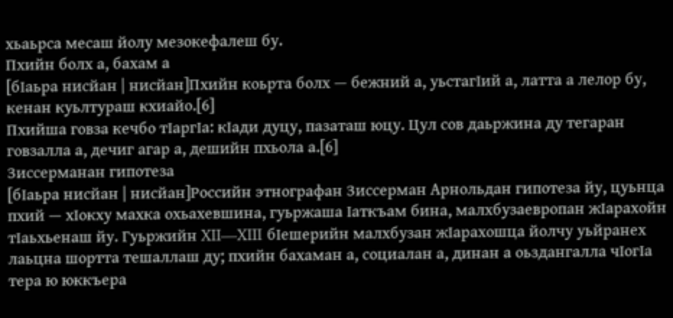хьаьрса месаш йолу мезокефалеш бу.
Пхийн болх а, бахам а
[бӀаьра нисйан | нисйан]Пхийн коьрта болх — бежний а, уьстагIий а, латта а лелор бу, кенан куьлтураш кхиайо.[6]
Пхийша говза кечбо тIаргIа: кIади дуцу, пазаташ юцу. Цул сов даьржина ду тегаран говзалла а, дечиг агар а, дешийн пхьола а.[6]
Зиссерманан гипотеза
[бӀаьра нисйан | нисйан]Российн этнографан Зиссерман Арнольдан гипотеза йу, цуьнца пхий — хIокху махка охьахевшина, гуьржаша Iаткъам бина, малхбузаевропан жIарахойн тIаьхьенаш йу. Гуьржийн XII—XIII бIешерийн малхбузан жIарахошца йолчу уьйранех лаьцна шортта тешаллаш ду; пхийн бахаман а, социалан а, динан а оьздангалла чIогIа тера ю юккъера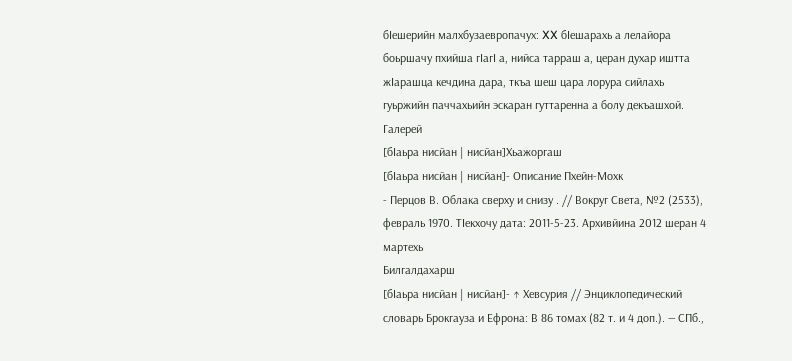бIешерийн малхбузаевропачух: XX бIешарахь а лелайора боьршачу пхийша гӀагӀ а, нийса тарраш а, церан духар иштта жIарашца кечдина дара, ткъа шеш цара лорура сийлахь гуьржийн паччахьийн эскаран гуттаренна а болу декъашхой.
Галерей
[бӀаьра нисйан | нисйан]Хьажоргаш
[бӀаьра нисйан | нисйан]- Описание Пхейн-Мохк
- Перцов В. Облака сверху и снизу . // Вокруг Света, №2 (2533), февраль 1970. ТӀекхочу дата: 2011-5-23. Архивйина 2012 шеран 4 мартехь
Билгалдахарш
[бӀаьра нисйан | нисйан]- ↑ Хевсурия // Энциклопедический словарь Брокгауза и Ефрона: В 86 томах (82 т. и 4 доп.). — СПб.,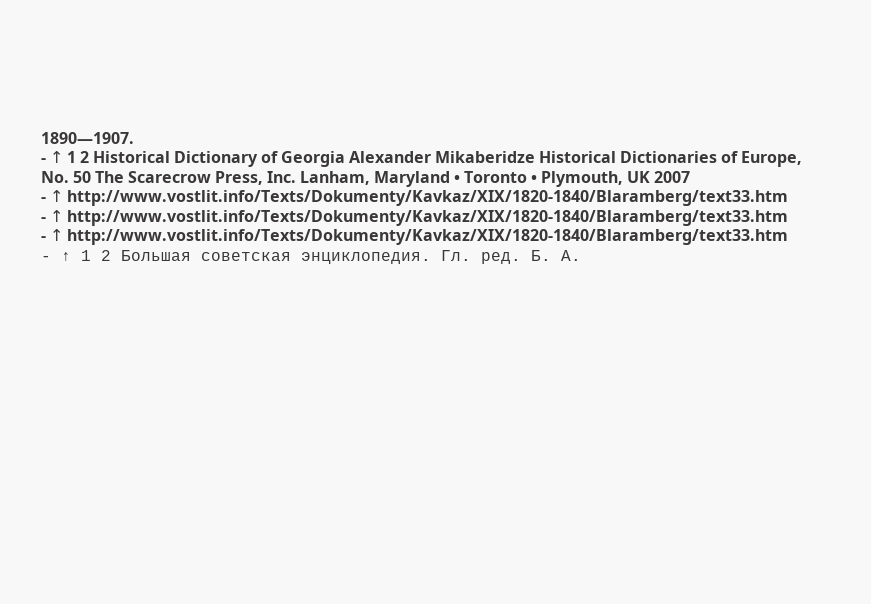1890—1907.
- ↑ 1 2 Historical Dictionary of Georgia Alexander Mikaberidze Historical Dictionaries of Europe, No. 50 The Scarecrow Press, Inc. Lanham, Maryland • Toronto • Plymouth, UK 2007
- ↑ http://www.vostlit.info/Texts/Dokumenty/Kavkaz/XIX/1820-1840/Blaramberg/text33.htm
- ↑ http://www.vostlit.info/Texts/Dokumenty/Kavkaz/XIX/1820-1840/Blaramberg/text33.htm
- ↑ http://www.vostlit.info/Texts/Dokumenty/Kavkaz/XIX/1820-1840/Blaramberg/text33.htm
- ↑ 1 2 Большая советская энциклопедия. Гл. ред. Б. А.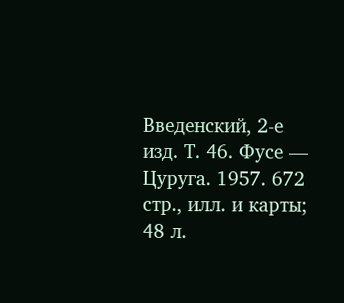Введенский, 2-е изд. Т. 46. Фусе — Цуруга. 1957. 672 стр., илл. и карты; 48 л.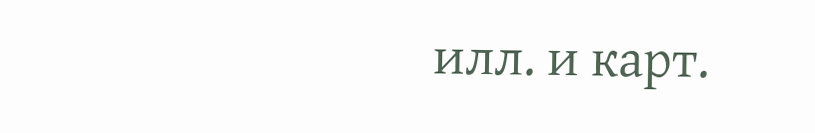илл. и карт.